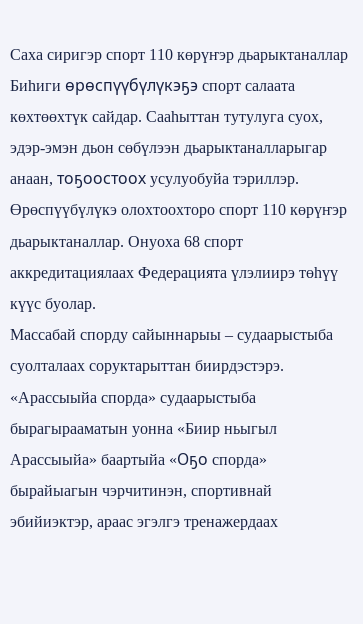Саха сиригэр спорт 110 көрүҥэр дьарыктаналлар
Биһиги өрөспүүбүлүкэҕэ спорт салаата көхтөөхтүк сайдар. Сааһыттан тутулуга суох, эдэр-эмэн дьон сөбүлээн дьарыктаналларыгар анаан, тоҕоостоох усулуобуйа тэриллэр. Өрөспүүбүлүкэ олохтоохторо спорт 110 көрүҥэр дьарыктаналлар. Онуоха 68 спорт аккредитациялаах Федерацията үлэлиирэ төһүү күүс буолар.
Массабай спорду сайыннарыы – судаарыстыба суолталаах соруктарыттан биирдэстэрэ. «Арассыыйа спорда» судаарыстыба бырагырааматын уонна «Биир ньыгыл Арассыыйа» баартыйа «Оҕо спорда» бырайыагын чэрчитинэн, спортивнай эбийиэктэр, араас эгэлгэ тренажердаах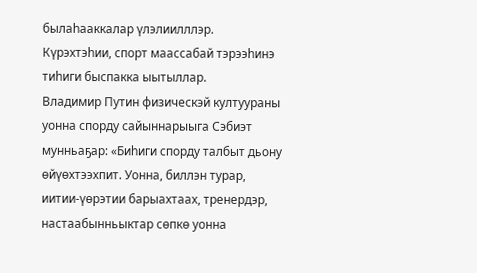былаһааккалар үлэлиилллэр. Күрэхтэһии, спорт маассабай тэрээһинэ тиһиги быспакка ыытыллар.
Владимир Путин физическэй култуураны уонна спорду сайыннарыыга Сэбиэт мунньаҕар: «Биһиги спорду талбыт дьону өйүөхтээхпит. Уонна, биллэн турар, иитии-үөрэтии барыахтаах, тренердэр, настаабынньыктар сөпкө уонна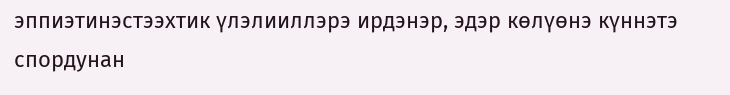эппиэтинэстээхтик үлэлииллэрэ ирдэнэр, эдэр көлүөнэ күннэтэ спордунан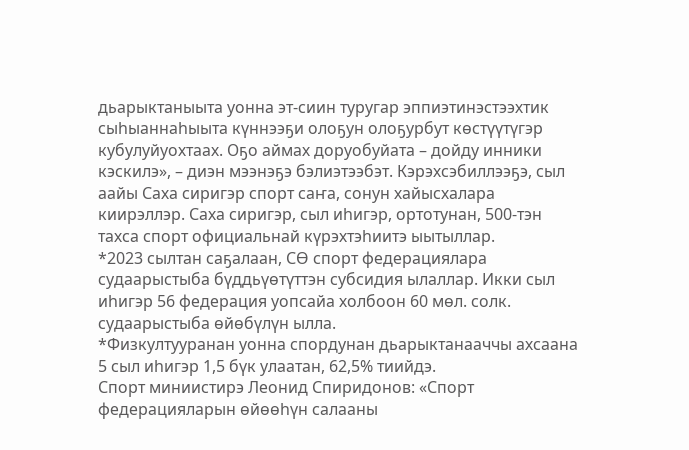дьарыктаныыта уонна эт-сиин туругар эппиэтинэстээхтик сыһыаннаһыыта күннээҕи олоҕун олоҕурбут көстүүтүгэр кубулуйуохтаах. Оҕо аймах доруобуйата – дойду инники кэскилэ», – диэн мээнэҕэ бэлиэтээбэт. Кэрэхсэбиллээҕэ, сыл аайы Саха сиригэр спорт саҥа, сонун хайысхалара киирэллэр. Саха сиригэр, сыл иһигэр, ортотунан, 500-тэн тахса спорт официальнай күрэхтэһиитэ ыытыллар.
*2023 сылтан саҕалаан, СӨ спорт федерациялара судаарыстыба бүддьүөтүттэн субсидия ылаллар. Икки сыл иһигэр 56 федерация уопсайа холбоон 60 мөл. солк. судаарыстыба өйөбүлүн ылла.
*Физкултууранан уонна спордунан дьарыктанааччы ахсаана 5 сыл иһигэр 1,5 бүк улаатан, 62,5% тиийдэ.
Спорт миниистирэ Леонид Спиридонов: «Спорт федерацияларын өйөөһүн салааны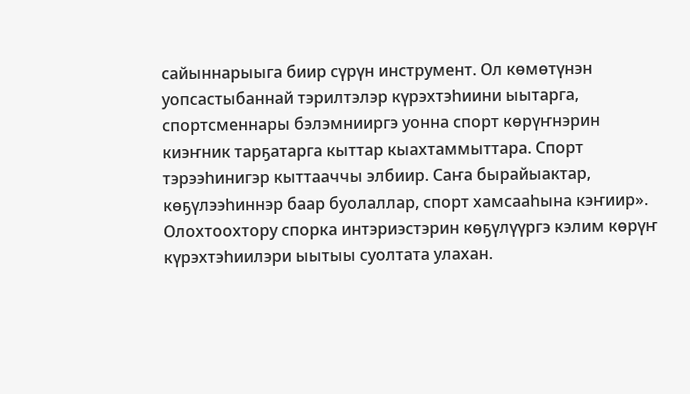сайыннарыыга биир сүрүн инструмент. Ол көмөтүнэн уопсастыбаннай тэрилтэлэр күрэхтэһиини ыытарга, спортсменнары бэлэмнииргэ уонна спорт көрүҥнэрин киэҥник тарҕатарга кыттар кыахтаммыттара. Спорт тэрээһинигэр кыттааччы элбиир. Саҥа бырайыактар, көҕүлээһиннэр баар буолаллар, спорт хамсааһына кэҥиир».
Олохтоохтору спорка интэриэстэрин көҕүлүүргэ кэлим көрүҥ күрэхтэһиилэри ыытыы суолтата улахан.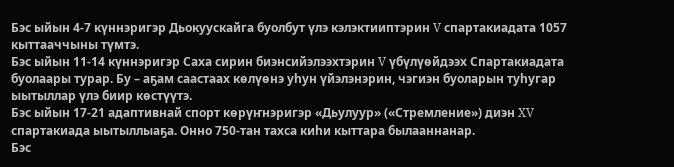Бэс ыйын 4-7 күннэригэр Дьокуускайга буолбут үлэ кэлэктииптэрин V спартакиадата 1057 кыттааччыны түмтэ.
Бэс ыйын 11-14 күннэригэр Саха сирин биэнсийэлээхтэрин V үбүлүөйдээх Спартакиадата буолаары турар. Бу – аҕам саастаах көлүөнэ уһун үйэлэнэрин, чэгиэн буоларын туһугар ыытыллар үлэ биир көстүүтэ.
Бэс ыйын 17-21 адаптивнай спорт көрүҥнэригэр «Дьулуур» («Стремление») диэн XV спартакиада ыытыллыаҕа. Онно 750-тан тахса киһи кыттара былааннанар.
Бэс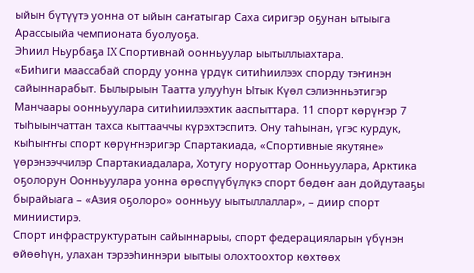ыйын бүтүүтэ уонна от ыйын саҥатыгар Саха сиригэр оҕунан ытыыга Арассыыйа чемпионата буолуоҕа.
Эһиил Ньурбаҕа IX Спортивнай оонньуулар ыытыллыахтара.
«Биһиги маассабай спорду уонна үрдүк ситиһиилээх спорду тэҥинэн сайыннарабыт. Былырыын Таатта улууһун Ытык Күөл сэлиэнньэтигэр Манчаары оонньуулара ситиһиилээхтик ааспыттара. 11 спорт көрүҥэр 7 тыһыынчаттан тахса кыттааччы күрэхтэспитэ. Ону таһынан, үгэс курдук, кыһыҥҥы спорт көрүҥнэригэр Спартакиада, «Спортивные якутяне» үөрэнээччилэр Спартакиадалара, Хотугу норуоттар Оонньуулара, Арктика оҕолорун Оонньуулара уонна өрөспүүбүлүкэ спорт бөдөҥ аан дойдутааҕы бырайыага – «Азия оҕолоро» оонньуу ыытыллаллар», – диир спорт миниистирэ.
Спорт инфраструктуратын сайыннарыы, спорт федерацияларын үбүнэн өйөөһүн, улахан тэрээһиннэри ыытыы олохтоохтор көхтөөх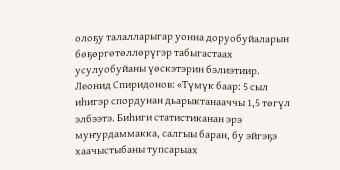олоҕу талалларыгар уонна доруобуйаларын бөҕөргөтөллөрүгэр табыгастаах усулуобуйаны үөскэтэрин бэлиэтиир.
Леонид Спиридонов: «Түмүк баар: 5 сыл иһигэр спордунан дьарыктанааччы 1,5 төгүл элбээтэ. Биһиги статистиканан эрэ муҥурдаммакка, салгыы баран, бу эйгэҕэ хаачыстыбаны тупсарыах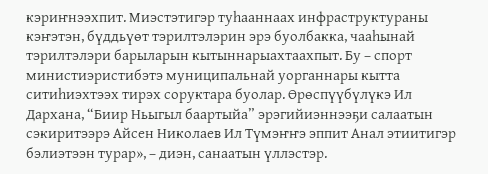кэриҥнээхпит. Миэстэтигэр туһааннаах инфраструктураны кэҥэтэн, бүддьүөт тэрилтэлэрин эрэ буолбакка, чааһынай тэрилтэлэри барыларын кытыннарыахтаахпыт. Бу – спорт министиэристибэтэ муниципальнай уорганнары кытта ситиһиэхтээх тирэх соруктара буолар. Өрөспүүбүлүкэ Ил Дархана, “Биир Ньыгыл баартыйа” эрэгийиэннээҕи салаатын сэкиритээрэ Айсен Николаев Ил Түмэҥҥэ эппит Анал этиитигэр бэлиэтээн турар», – диэн, санаатын үллэстэр.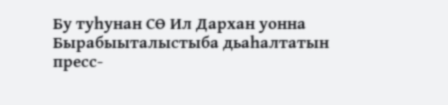Бу туһунан СӨ Ил Дархан уонна Бырабыыталыстыба дьаһалтатын пресс-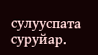сулууспата суруйар.